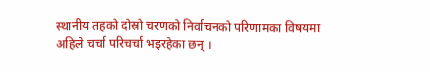स्थानीय तहको दोस्रो चरणको निर्वाचनको परिणामका विषयमा अहिले चर्चा परिचर्चा भइरहेका छन् ।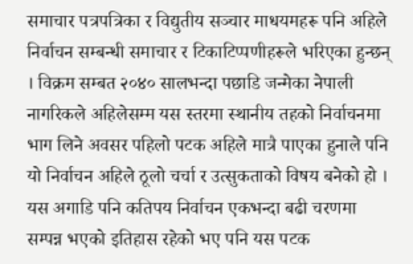समाचार पत्रपत्रिका र विद्युतीय सञ्चार माधयमहरू पनि अहिले निर्वाचन सम्बन्धी समाचार र टिकाटिप्पणीहरूले भरिएका हुन्छन् । विक्रम सम्बत २०४० सालभन्दा पछाडि जन्मेका नेपाली नागरिकले अहिलेसम्म यस स्तरमा स्थानीय तहको निर्वाचनमा भाग लिने अवसर पहिलो पटक अहिले मात्रै पाएका हुनाले पनि यो निर्वाचन अहिले ठूलो चर्चा र उत्सुकताको विषय बनेको हो ।
यस अगाडि पनि कतिपय निर्वाचन एकभन्दा बढी चरणमा सम्पन्न भएको इतिहास रहेको भए पनि यस पटक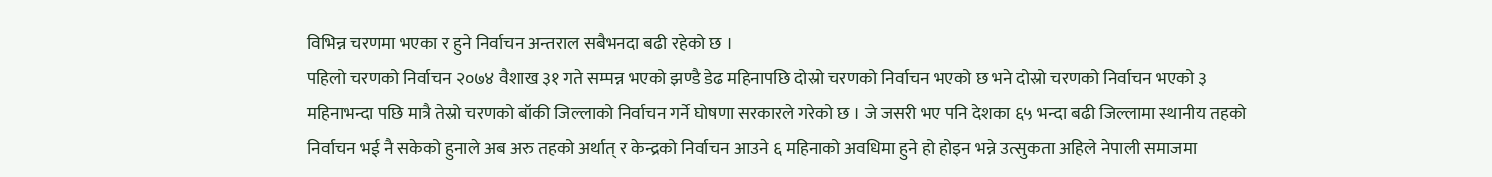विभिन्न चरणमा भएका र हुने निर्वाचन अन्तराल सबैभनदा बढी रहेको छ ।
पहिलो चरणको निर्वाचन २०७४ वैशाख ३१ गते सम्पन्न भएको झण्डै डेढ महिनापछि दोस्रो चरणको निर्वाचन भएको छ भने दोस्रो चरणको निर्वाचन भएको ३ महिनाभन्दा पछि मात्रै तेस्रो चरणको बॉकी जिल्लाको निर्वाचन गर्ने घोषणा सरकारले गरेको छ । जे जसरी भए पनि देशका ६५ भन्दा बढी जिल्लामा स्थानीय तहको निर्वाचन भई नै सकेको हुनाले अब अरु तहको अर्थात् र केन्द्रको निर्वाचन आउने ६ महिनाको अवधिमा हुने हो होइन भन्ने उत्सुकता अहिले नेपाली समाजमा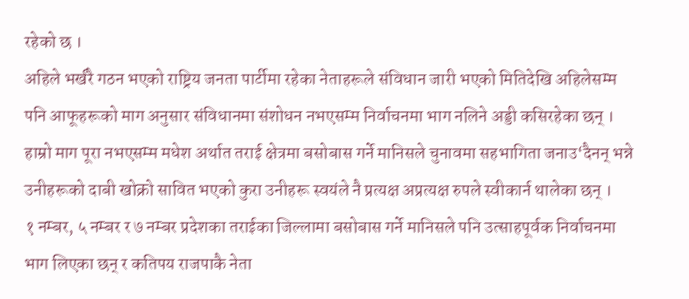रहेको छ ।
अहिले भर्खरै गठन भएको राष्ट्रिय जनता पार्टीमा रहेका नेताहरूले संविधान जारी भएको मितिदेखि अहिलेसम्म पनि आफूहरूको माग अनुसार संविधानमा संशोधन नभएसम्म निर्वाचनमा भाग नलिने अड्डी कसिरहेका छन् । हाम्रो माग पूरा नभएसम्म मधेश अर्थात तराई क्षेत्रमा बसोबास गर्ने मानिसले चुनावमा सहभागिता जनाउ‘दैनन् भन्ने उनीहरूको दाबी खोक्रो सावित भएको कुरा उनीहरू स्वयंले नै प्रत्यक्ष अप्रत्यक्ष रुपले स्वीकार्न थालेका छन् ।
१ नम्बर, ५ नम्बर र ७ नम्बर प्रदेशका तराईका जिल्लामा बसोबास गर्ने मानिसले पनि उत्साहपूर्वक निर्वाचनमा भाग लिएका छन् र कतिपय राजपाकै नेता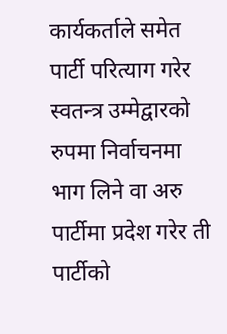कार्यकर्ताले समेत पार्टी परित्याग गरेर स्वतन्त्र उम्मेद्वारको रुपमा निर्वाचनमा भाग लिने वा अरु पार्टीमा प्रदेश गरेर ती पार्टीको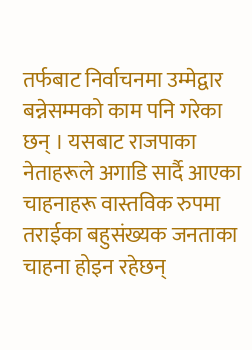तर्फबाट निर्वाचनमा उम्मेद्वार बन्नेसम्मको काम पनि गरेका छन् । यसबाट राजपाका नेताहरूले अगाडि सार्दै आएका चाहनाहरू वास्तविक रुपमा तराईका बहुसंख्यक जनताका चाहना होइन रहेछन्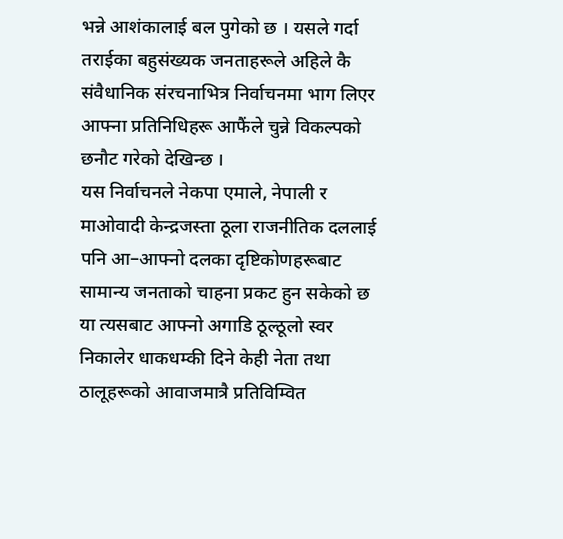भन्ने आशंकालाई बल पुगेको छ । यसले गर्दा तराईका बहुसंख्यक जनताहरूले अहिले कै संवैधानिक संरचनाभित्र निर्वाचनमा भाग लिएर आफ्ना प्रतिनिधिहरू आफैंले चुन्ने विकल्पको छनौट गरेको देखिन्छ ।
यस निर्वाचनले नेकपा एमाले, नेपाली र माओवादी केन्द्रजस्ता ठूला राजनीतिक दललाई पनि आ–आफ्नो दलका दृष्टिकोणहरूबाट सामान्य जनताको चाहना प्रकट हुन सकेको छ या त्यसबाट आफ्नो अगाडि ठूल्ठूलो स्वर निकालेर धाकधम्की दिने केही नेता तथा ठालूहरूको आवाजमात्रै प्रतिविम्वित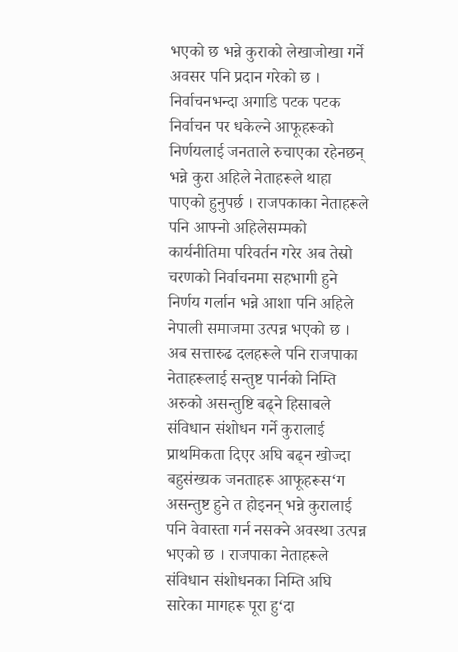भएको छ भन्ने कुराको लेखाजोखा गर्ने अवसर पनि प्रदान गरेको छ । निर्वाचनभन्दा अगाडि पटक पटक निर्वाचन पर धकेल्ने आफूहरूको निर्णयलाई जनताले रुचाएका रहेनछन् भन्ने कुरा अहिले नेताहरूले थाहा पाएको हुनुपर्छ । राजपकाका नेताहरूले पनि आफ्नो अहिलेसम्मको कार्यनीतिमा परिवर्तन गरेर अब तेस्रो चरणको निर्वाचनमा सहभागी हुने निर्णय गर्लान भन्ने आशा पनि अहिले नेपाली समाजमा उत्पन्न भएको छ ।
अब सत्तारुढ दलहरूले पनि राजपाका नेताहरूलाई सन्तुष्ट पार्नको निम्ति अरुको असन्तुष्टि बढ्ने हिसाबले संविधान संशोधन गर्ने कुरालाई प्राथमिकता दिएर अघि बढ्न खोज्दा बहुसंख्यक जनताहरू आफूहरूस‘ग असन्तुष्ट हुने त होइनन् भन्ने कुरालाई पनि वेवास्ता गर्न नसक्ने अवस्था उत्पन्न भएको छ । राजपाका नेताहरूले संविधान संशोधनका निम्ति अघि सारेका मागहरू पूरा हु‘दा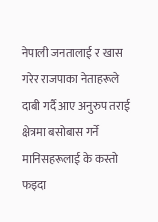नेपाली जनतालाई र खास गरेर राजपाका नेताहरूले दाबी गर्दै आए अनुरुप तराई क्षेत्रमा बसोबास गर्ने मानिसहरूलाई के कस्तो फइदा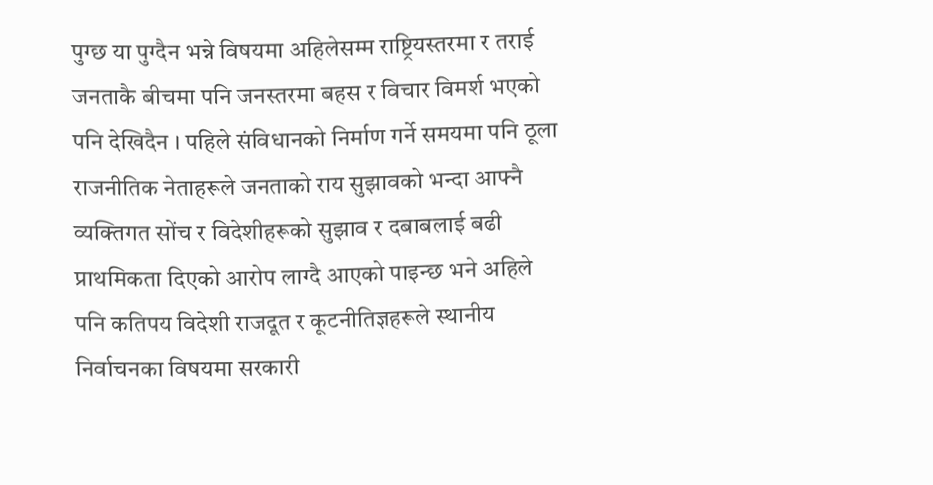पुग्छ या पुग्दैन भन्ने विषयमा अहिलेसम्म राष्ट्रियस्तरमा र तराई जनताकै बीचमा पनि जनस्तरमा बहस र विचार विमर्श भएको पनि देखिदैन । पहिले संविधानको निर्माण गर्ने समयमा पनि ठूला राजनीतिक नेताहरूले जनताको राय सुझावको भन्दा आफ्नै व्यक्तिगत सोंच र विदेशीहरूको सुझाव र दबाबलाई बढी प्राथमिकता दिएको आरोप लाग्दै आएको पाइन्छ भने अहिले पनि कतिपय विदेशी राजदूत र कूटनीतिज्ञहरूले स्थानीय निर्वाचनका विषयमा सरकारी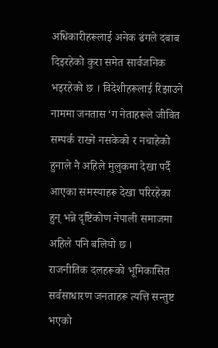अधिकारीहरूलाई अनेक ढंगले दबाब दिइरहेको कुरा समेत सार्वजनिक भइरहेको छ । विदेशीहरूलाई रिझाउने नाममा जनतास‘ग नेताहरूले जीवित सम्पर्क राख्ने नसकेको र नचाहेको हुनाले नै अहिले मुलुकमा देखा पर्दै आएका समस्याहरू देखा परिरहेका हुन् भन्ने दृष्टिकोण नेपाली समाजमा अहिले पनि बलियो छ ।
राजनीतिक दलहरूको भूमिकासित सर्वसाधारण जनताहरू त्यत्ति सन्तुष्ट भएको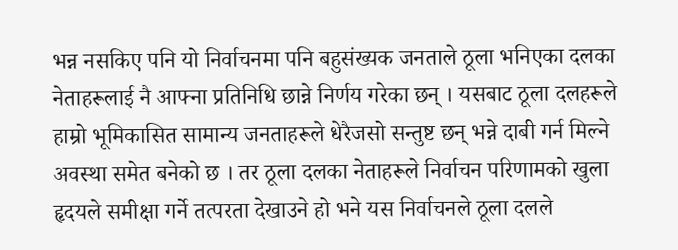भन्न नसकिए पनि यो निर्वाचनमा पनि बहुसंख्यक जनताले ठूला भनिएका दलका नेताहरूलाई नै आफ्ना प्रतिनिधि छान्ने निर्णय गरेका छन् । यसबाट ठूला दलहरूले हाम्रो भूमिकासित सामान्य जनताहरूले धेरैजसो सन्तुष्ट छन् भन्ने दाबी गर्न मिल्ने अवस्था समेत बनेको छ । तर ठूला दलका नेताहरूले निर्वाचन परिणामको खुला हृदयले समीक्षा गर्ने तत्परता देखाउने हो भने यस निर्वाचनले ठूला दलले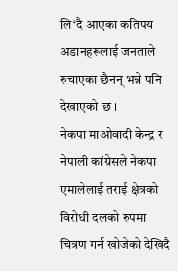लि‘दै आएका कतिपय अडानहरूलाई जनताले रुचाएका छैनन् भन्ने पनि देखाएको छ ।
नेकपा माओवादी केन्द्र र नेपाली कांग्रेसले नेकपा एमालेलाई तराई क्षेत्रको विरोधी दलको रुपमा चित्रण गर्न खोजेको देखिदै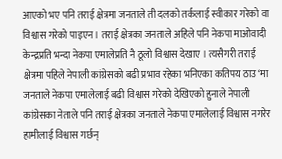आएको भए पनि तराई क्षेत्रमा जनताले ती दलको तर्कलाई स्वीकार गरेको वा विश्वास गरेको पाइएन । तराई क्षेत्रका जनताले अहिले पनि नेकपा माओवादी केन्द्रप्रति भन्दा नेकपा एमालेप्रति नै ठूलो विश्वास देखाए । त्यसैगरी तराई क्षेत्रमा पहिले नेपाली कांग्रेसको बढी प्रभाव रहेका भनिएका कतिपय ठाउ‘मा जनताले नेकपा एमालेलाई बढी विश्वास गरेको देखिएको हुनाले नेपाली कांग्रेसका नेताले पनि तराई क्षेत्रका जनताले नेकपा एमालेलाई विश्वास नगरेर हामीलाई विश्वास गर्छन्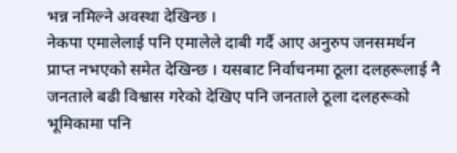भन्न नमिल्ने अवस्था देखिन्छ ।
नेकपा एमालेलाई पनि एमालेले दाबी गर्दै आए अनुरुप जनसमर्थन प्राप्त नभएको समेत देखिन्छ । यसबाट निर्वाचनमा ठूला दलहरूलाई नै जनताले बढी विश्वास गरेको देखिए पनि जनताले ठूला दलहरूको भूमिकामा पनि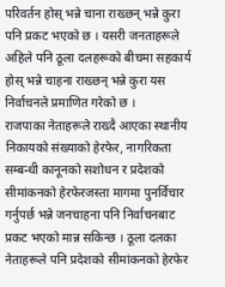परिवर्तन होस् भन्ने चाना राख्छन् भन्ने कुरा पनि प्रकट भएको छ । यसरी जनताहरूले अहिले पनि ठूला दलहरूको बीचमा सहकार्य होस् भन्ने चाहना राख्छन् भन्ने कुरा यस निर्वाचनले प्रमाणित गरेको छ ।
राजपाका नेताहरूले राख्दै आएका स्थानीय निकायको संख्याको हेरफेर, नागरिकता सम्बन्धी कानूनको सशोधन र प्रदेशको सीमांकनको हेरफेरजस्ता मागमा पुनर्विचार गर्नुपर्छ भन्ने जनचाहना पनि निर्वाचनबाट प्रकट भएको मान्न सकिन्छ । ठूला दलका नेताहरूले पनि प्रदेशको सीमांकनको हेरफेर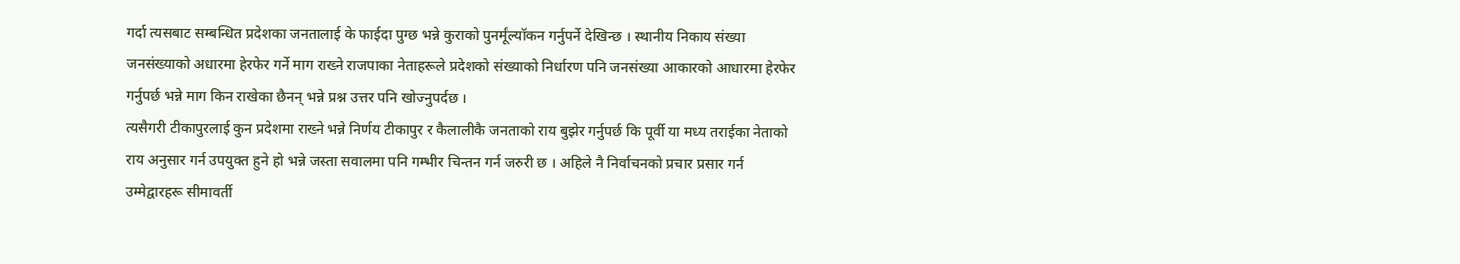गर्दा त्यसबाट सम्बन्धित प्रदेशका जनतालाई के फाईदा पुग्छ भन्ने कुराको पुनर्मूंल्यॉकन गर्नुपर्ने देखिन्छ । स्थानीय निकाय संख्या जनसंख्याको अधारमा हेरफेर गर्ने माग राख्ने राजपाका नेताहरूले प्रदेशको संख्याको निर्धारण पनि जनसंख्या आकारको आधारमा हेरफेर गर्नुपर्छ भन्ने माग किन राखेका छैनन् भन्ने प्रश्न उत्तर पनि खोज्नुपर्दछ ।
त्यसैगरी टीकापुरलाई कुन प्रदेशमा राख्ने भन्ने निर्णय टीकापुर र कैलालीकै जनताको राय बुझेर गर्नुपर्छ कि पूर्वी या मध्य तराईका नेताको राय अनुसार गर्न उपयुक्त हुने हो भन्ने जस्ता सवालमा पनि गम्भीर चिन्तन गर्न जरुरी छ । अहिले नै निर्वाचनको प्रचार प्रसार गर्न उम्मेद्वारहरू सीमावर्ती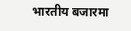भारतीय बजारमा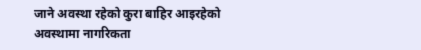जाने अवस्था रहेको कुरा बाहिर आइरहेको अवस्थामा नागरिकता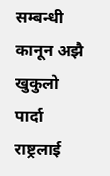सम्बन्धी कानून अझै खुकुलो पार्दा राष्ट्रलाई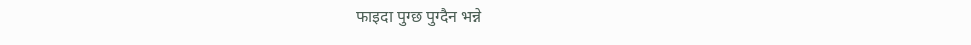फाइदा पुग्छ पुग्दैन भन्ने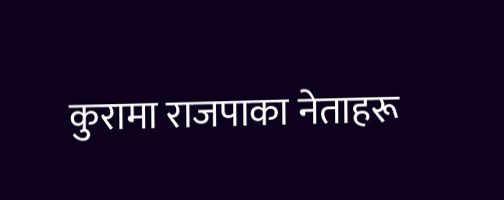कुरामा राजपाका नेताहरू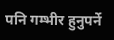पनि गम्भीर हुनुपर्ने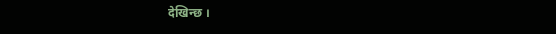देखिन्छ ।